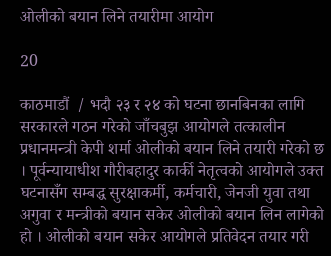ओलीको बयान लिने तयारीमा आयोग

20

काठमाडौं  / भदौ २३ र २४ को घटना छानबिनका लागि सरकारले गठन गरेको जाँचबुझ आयोगले तत्कालीन प्रधानमन्त्री केपी शर्मा ओलीको बयान लिने तयारी गरेको छ । पूर्वन्यायाधीश गौरीबहादुर कार्की नेतृत्वको आयोगले उक्त घटनासँग सम्बद्ध सुरक्षाकर्मी, कर्मचारी, जेनजी युवा तथा अगुवा र मन्त्रीको बयान सकेर ओलीको बयान लिन लागेको हो । ओलीको बयान सकेर आयोगले प्रतिवेदन तयार गरी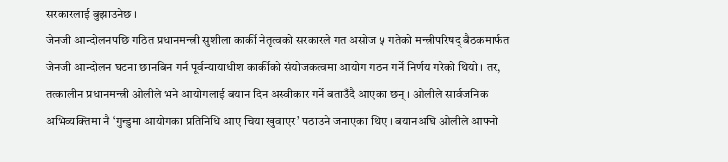सरकारलाई बुझाउनेछ ।
जेनजी आन्दोलनपछि गठित प्रधानमन्त्री सुशीला कार्की नेतृत्वको सरकारले गत असोज ५ गतेको मन्त्रीपरिषद् बैठकमार्फत जेनजी आन्दोलन घटना छानबिन गर्न पूर्वन्यायाधीश कार्कीको संयोजकत्वमा आयोग गठन गर्ने निर्णय गरेको थियो । तर, तत्कालीन प्रधानमन्त्री ओलीले भने आयोगलाई बयान दिन अस्वीकार गर्ने बताउँदै आएका छन् । ओलीले सार्वजनिक अभिव्यक्तिमा नै ‘गुन्डुमा आयोगका प्रतिनिधि आए चिया खुवाएर’ पठाउने जनाएका थिए । बयानअघि ओलीले आफ्नो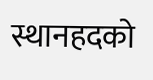स्थानहदको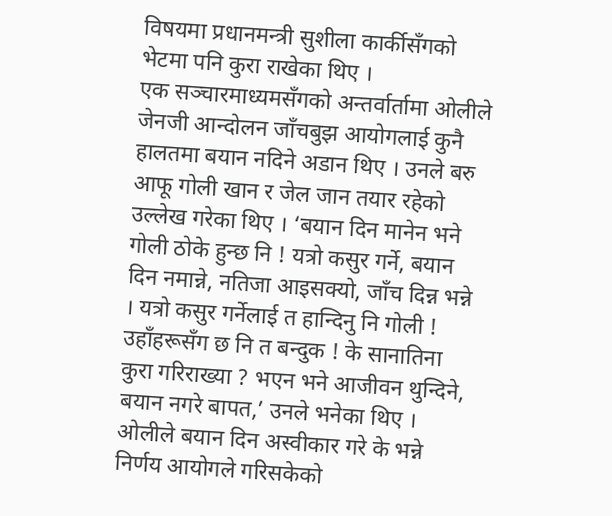विषयमा प्रधानमन्त्री सुशीला कार्कीसँगको भेटमा पनि कुरा राखेका थिए ।
एक सञ्चारमाध्यमसँगको अन्तर्वार्तामा ओलीले जेनजी आन्दोलन जाँचबुझ आयोगलाई कुनै हालतमा बयान नदिने अडान थिए । उनले बरु आफू गोली खान र जेल जान तयार रहेको उल्लेख गरेका थिए । ‘बयान दिन मानेन भने गोली ठोके हुन्छ नि ! यत्रो कसुर गर्ने, बयान दिन नमान्ने, नतिजा आइसक्यो, जाँच दिन्न भन्ने । यत्रो कसुर गर्नेलाई त हान्दिनु नि गोली ! उहाँहरूसँग छ नि त बन्दुक ! के सानातिना कुरा गरिराख्या ? भएन भने आजीवन थुन्दिने, बयान नगरे बापत,’ उनले भनेका थिए । ओलीले बयान दिन अस्वीकार गरे के भन्ने निर्णय आयोगले गरिसकेको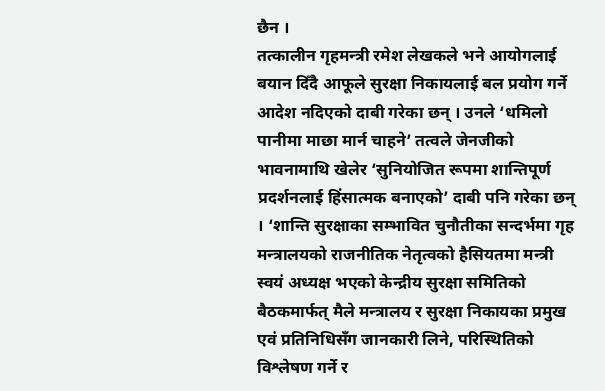छैन ।
तत्कालीन गृहमन्त्री रमेश लेखकले भने आयोगलाई बयान दिँदै आफूले सुरक्षा निकायलाई बल प्रयोग गर्ने आदेश नदिएको दाबी गरेका छन् । उनले ‘धमिलो पानीमा माछा मार्न चाहने’ तत्वले जेनजीको भावनामाथि खेलेर ‘सुनियोजित रूपमा शान्तिपूर्ण प्रदर्शनलाई हिंसात्मक बनाएको’ दाबी पनि गरेका छन् । ‘शान्ति सुरक्षाका सम्भावित चुनौतीका सन्दर्भमा गृह मन्त्रालयको राजनीतिक नेतृत्वको हैसियतमा मन्त्री स्वयं अध्यक्ष भएको केन्द्रीय सुरक्षा समितिको बैठकमार्फत् मैले मन्त्रालय र सुरक्षा निकायका प्रमुख एवं प्रतिनिधिसँग जानकारी लिने, परिस्थितिको विश्लेषण गर्ने र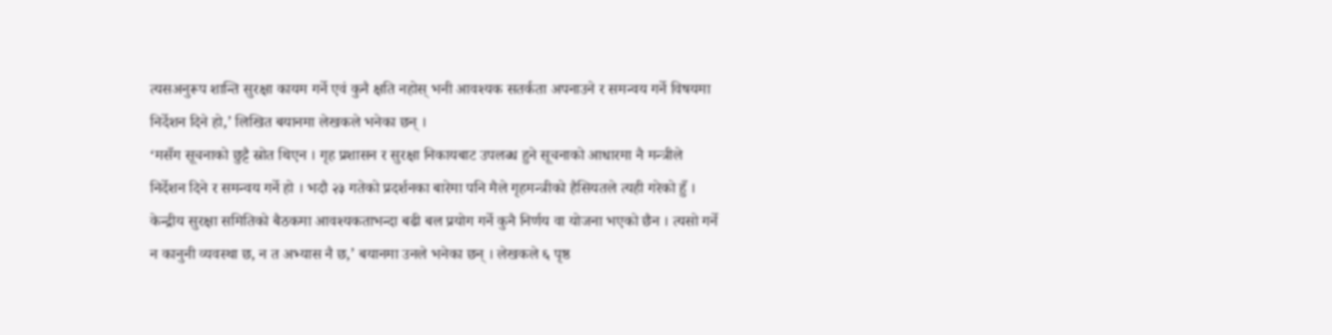त्यसअनुरूप शान्ति सुरक्षा कायम गर्ने एवं कुनै क्षति नहोस् भनी आवश्यक सतर्कता अपनाउने र समन्वय गर्ने विषयमा निर्देशन दिने हो,’ लिखित बयानमा लेखकले भनेका छन् ।
‘मसँग सूचनाको छुट्टै स्रोत थिएन । गृह प्रशासन र सुरक्षा निकायबाट उपलब्ध हुने सूचनाको आधारमा नै मन्त्रीले निर्देशन दिने र समन्वय गर्ने हो । भदौ २३ गतेको प्रदर्शनका बारेमा पनि मैले गृहमन्त्रीको हैसियतले त्यही गरेको हुँ । केन्द्रीय सुरक्षा समितिको बैठकमा आवश्यकताभन्दा बढी बल प्रयोग गर्ने कुनै निर्णय वा योजना भएको छैन । त्यसो गर्ने न कानुनी व्यवस्था छ, न त अभ्यास नै छ,’ बयानमा उनले भनेका छन् । लेखकले ६ पृष्ठ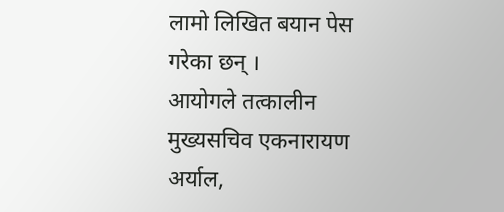लामो लिखित बयान पेस गरेका छन् ।
आयोगले तत्कालीन मुख्यसचिव एकनारायण अर्याल,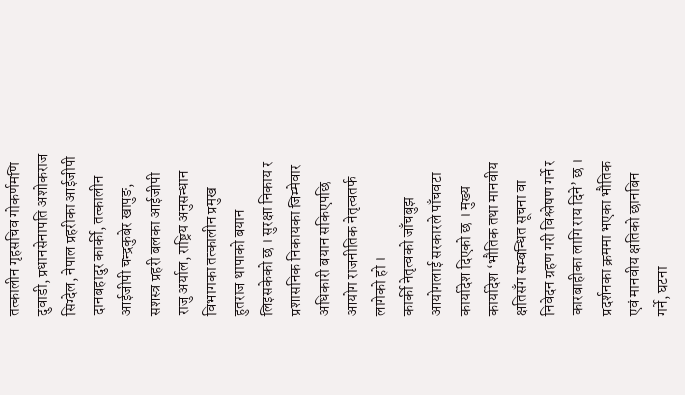तत्कालीन गृहसचिव गोकर्णमणि दुवाडी, प्रधानसेनापति अशोकराज सिग्देल, नेपाल प्रहरीका आईजीपी दानबहादुर कार्की, तत्कालीन आईजीपी चन्द्रकुबेर खापुङ, सशस्त्र प्रहरी बलका आईजीपी राजु अर्याल, राष्ट्रिय अनुसन्धान विभागका तत्कालीन प्रमुख हुतराज थापाको बयान लिइसकेको छ । सुरक्षा निकाय र प्रशासनिक निकायका जिम्मेवार अधिकारी बयान सकिएपछि आयोग राजनीतिक नेतृत्वतर्फ लागेको हो ।
कार्की नेतृत्वको जाँचबुझ आयोगलाई सरकारले पाँचवटा कार्यादेश दिएको छ । मुख्य कार्यादेश ‘भौतिक तथा मानवीय क्षतिसँग सम्बन्धित सूचना वा निवेदन ग्रहण गरी विश्लेषण गर्ने र कारबाहीका लागि राय दिने’ छ । प्रदर्शनका क्रममा भएका भौतिक एवं मानवीय क्षतिको छानबिन गर्ने, घटना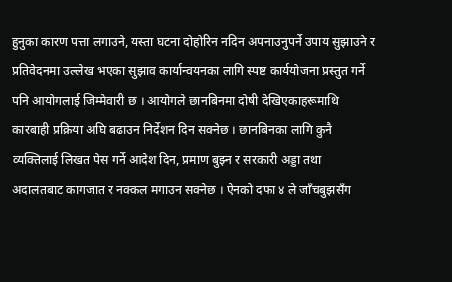हुनुका कारण पत्ता लगाउने, यस्ता घटना दोहोरिन नदिन अपनाउनुपर्ने उपाय सुझाउने र प्रतिवेदनमा उल्लेख भएका सुझाव कार्यान्वयनका लागि स्पष्ट कार्ययोजना प्रस्तुत गर्ने पनि आयोगलाई जिम्मेवारी छ । आयोगले छानबिनमा दोषी देखिएकाहरूमाथि कारबाही प्रक्रिया अघि बढाउन निर्देशन दिन सक्नेछ । छानबिनका लागि कुनै व्यक्तिलाई लिखत पेस गर्ने आदेश दिन, प्रमाण बुझ्न र सरकारी अड्डा तथा अदालतबाट कागजात र नक्कल मगाउन सक्नेछ । ऐनको दफा ४ ले जाँचबुझसँग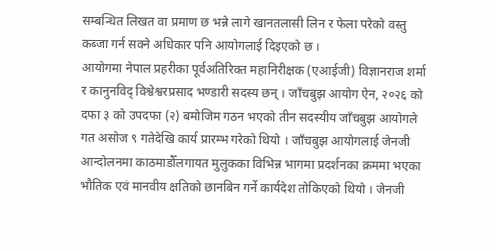सम्बन्धित लिखत वा प्रमाण छ भन्ने लागे खानतलासी लिन र फेला परेको वस्तु कब्जा गर्न सक्ने अधिकार पनि आयोगलाई दिइएको छ ।
आयोगमा नेपाल प्रहरीका पूर्वअतिरिक्त महानिरीक्षक (एआईजी) विज्ञानराज शर्मा र कानुनविद् विश्वेश्वरप्रसाद भण्डारी सदस्य छन् । जाँचबुझ आयोग ऐन, २०२६ को दफा ३ को उपदफा (२) बमोजिम गठन भएको तीन सदस्यीय जाँचबुझ आयोगले गत असोज ९ गतेदेखि कार्य प्रारम्भ गरेको थियो । जाँचबुझ आयोगलाई जेनजी आन्दोलनमा काठमाडौँलगायत मुलुकका विभिन्न भागमा प्रदर्शनका क्रममा भएका भौतिक एवं मानवीय क्षतिको छानबिन गर्ने कार्यदेश तोकिएको थियो । जेनजी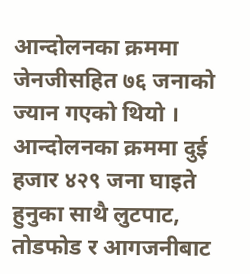आन्दोलनका क्रममा जेनजीसहित ७६ जनाको ज्यान गएको थियो । आन्दोलनका क्रममा दुई हजार ४२९ जना घाइते हुनुका साथै लुटपाट, तोडफोड र आगजनीबाट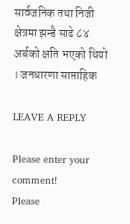सार्वजनिक तथा निजी क्षेत्रमा झन्डै साढे ८४ अर्बको क्षति भएको थियो । जनधारणा साप्ताहिक

LEAVE A REPLY

Please enter your comment!
Please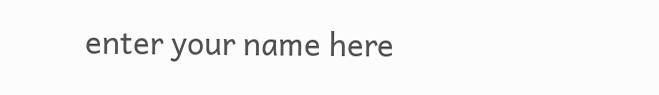enter your name here